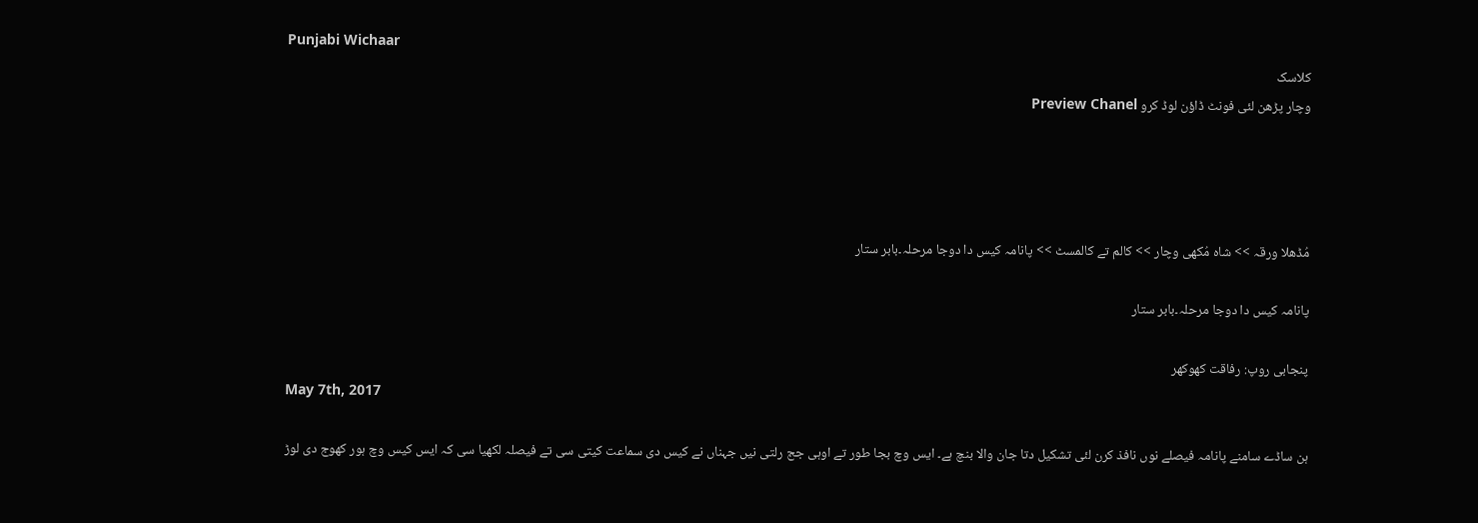Punjabi Wichaar
کلاسک
وچار پڑھن لئی فونٹ ڈاؤن لوڈ کرو Preview Chanel




مُڈھلا ورقہ >> شاہ مُکھی وچار >> کالم تے کالمسٹ >> پانامہ کیس دا دوجا مرحلہ۔بابر ستار

پانامہ کیس دا دوجا مرحلہ۔بابر ستار

پنجابی روپ: رفاقت کھوکھر
May 7th, 2017

ہن ساڈے سامنے پانامہ فیصلے نوں نافذ کرن لئی تشکیل دتا جان والا بنچ ہے۔ ایس وچ بجا طور تے اوہی جج رلتی نیں جہناں نے کیس دی سماعت کیتی سی تے فیصلہ لکھیا سی کہ ایس کیس وچ ہور کھوج دی لوڑ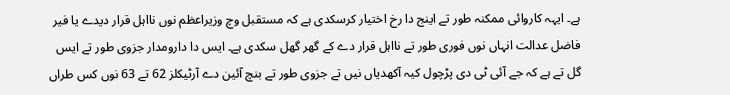ہے۔ ایہہ کاروائی ممکنہ طور تے اینج دا رخ اختیار کرسکدی ہے کہ مستقبل وچ وزیراعظم نوں نااہل قرار دیدے یا فیر فاضل عدالت انہاں نوں فوری طور تے نااہل قرار دے کے گھر گھل سکدی ہے۔ ایس دا دارومدار جزوی طور تے ایس گل تے ہے کہ جے آئی ٹی دی پڑچول کیہ آکھدیاں نیں تے جزوی طور تے بنچ آئین دے آرٹیکلز 62 تے 63 نوں کس طراں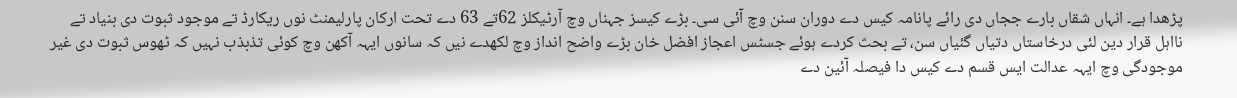پڑھدا ہے۔ انہاں شقاں بارے ججاں دی رائے پانامہ کیس دے دوران سنن وچ آئی سی۔ بڑے کیسز جہناں وچ آرٹیکلز 62تے 63 دے تحت ارکان پارلیمنٹ نوں ریکارڈ تے موجود ثبوت دی بنیاد تے نااہل قرار دین لئی درخاستاں دتیاں گئیاں سن، تے بحث کردے ہوئے جسٹس اعجاز افضل خان بڑے واضح انداز وچ لکھدے نیں کہ سانوں ایہہ آکھن وچ کوئی تذبذب نہیں کہ ٹھوس ثبوت دی غیر موجودگی وچ ایہہ عدالت ایس قسم دے کیس دا فیصلہ آئین دے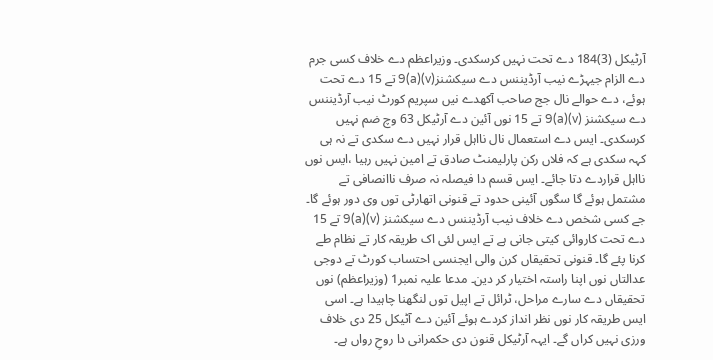آرٹیکل (3)184 دے تحت نہیں کرسکدی۔ وزیراعظم دے خلاف کسی جرم دے الزام جیہڑے نیب آرڈیننس دے سیکشنز(v)(a)9 تے 15 دے تحت ہوئے، دے حوالے نال جج صاحب آکھدے نیں سپریم کورٹ نیب آرڈیننس دے سیکشنز (v)(a)9 تے 15 نوں آئین دے آرٹیکل 63 وچ ضم نہیں کرسکدی۔ ایس دے استعمال نال نااہل قرار نہیں دے سکدی تے نہ ہی کہہ سکدی ہے کہ فلاں رکن پارلیمنٹ صادق تے امین نہیں رہیا ،ایس نوں نااہل قراردے دتا جائے۔ ایس قسم دا فیصلہ نہ صرف ناانصافی تے مشتمل ہوئے گا سگوں آئینی حدود تے قنونی اتھارٹی توں وی دور ہوئے گا۔ جے کسی شخص دے خلاف نیب آرڈیننس دے سیکشنز (v)(a)9 تے 15 دے تحت کاروائی کیتی جانی ہے تے ایس لئی اک طریقہ کار تے نظام طے کرنا پئے گا۔ قنونی تحقیقاں کرن والی ایجنسی احتساب کورٹ تے دوجی عدالتاں نوں اپنا راستہ اختیار کر دین۔ مدعا علیہ نمبر1 (وزیراعظم) نوں تحقیقاں دے سارے مراحل، ٹرائل تے اپیل توں لنگھنا چاہیدا ہے۔ اسی ایس طریقہ کار نوں نظر انداز کردے ہوئے آئین دے آٹیکل 25 دی خلاف ورزی نہیں کراں گے۔ ایہہ آرٹیکل قنون دی حکمرانی دا روحِ رواں ہے۔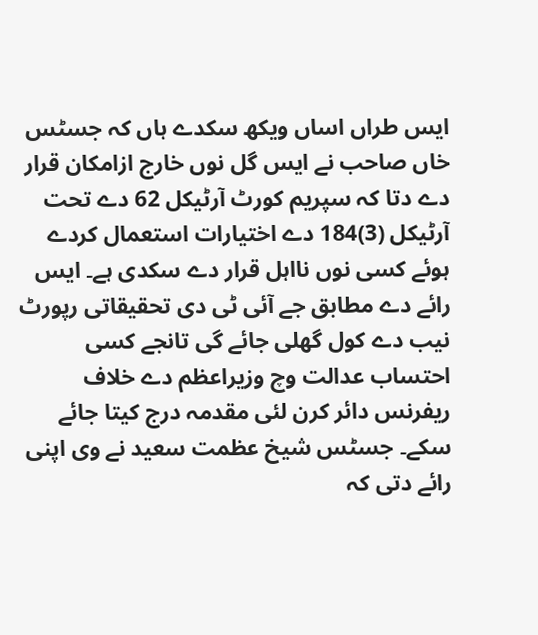ایس طراں اساں ویکھ سکدے ہاں کہ جسٹس خاں صاحب نے ایس گل نوں خارج ازامکان قرار دے دتا کہ سپریم کورٹ آرٹیکل 62 دے تحت آرٹیکل (3)184 دے اختیارات استعمال کردے ہوئے کسی نوں نااہل قرار دے سکدی ہے۔ ایس رائے دے مطابق جے آئی ٹی دی تحقیقاتی رپورٹ نیب دے کول گھلی جائے گی تانجے کسی احتساب عدالت وچ وزیراعظم دے خلاف ریفرنس دائر کرن لئی مقدمہ درج کیتا جائے سکے۔ جسٹس شیخ عظمت سعید نے وی اپنی رائے دتی کہ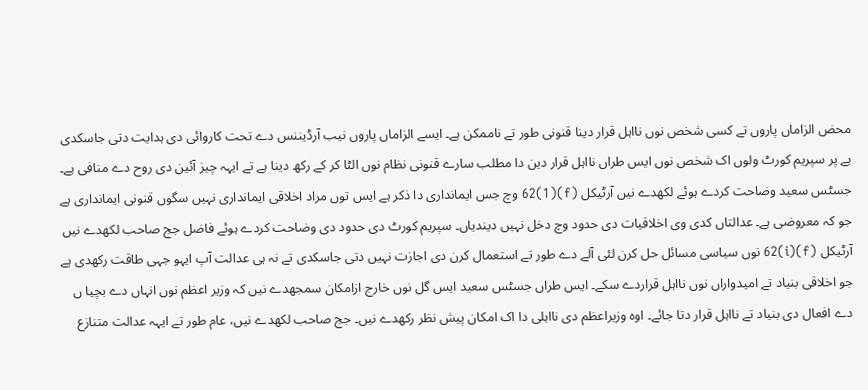محض الزاماں پاروں تے کسی شخص نوں نااہل قرار دینا قنونی طور تے ناممکن ہے۔ ایسے الزاماں پاروں نیب آرڈیننس دے تحت کاروائی دی ہدایت دتی جاسکدی ہے پر سپریم کورٹ ولوں اک شخص نوں ایس طراں نااہل قرار دین دا مطلب سارے قنونی نظام نوں الٹا کر کے رکھ دینا ہے تے ایہہ چیز آئین دی روح دے منافی ہے۔ جسٹس سعید وضاحت کردے ہوئے لکھدے نیں آرٹیکل (f)(1)62 وچ جس ایمانداری دا ذکر ہے ایس توں مراد اخلاقی ایمانداری نہیں سگوں قنونی ایمانداری ہے جو کہ معروضی ہے۔ عدالتاں کدی وی اخلاقیات دی حدود وچ دخل نہیں دیندیاں۔ سپریم کورٹ دی حدود دی وضاحت کردے ہوئے فاضل جج صاحب لکھدے نیں آرٹیکل (f)(i)62 نوں سیاسی مسائل حل کرن لئی آلے دے طور تے استعمال کرن دی اجازت نہیں دتی جاسکدی تے نہ ہی عدالت آپ ایہو جہی طاقت رکھدی ہے جو اخلاقی بنیاد تے امیدواراں نوں نااہل قراردے سکے۔ ایس طراں جسٹس سعید ایس گل نوں خارج ازامکان سمجھدے نیں کہ وزیر اعظم نوں انہاں دے بچیا ں دے افعال دی بنیاد تے نااہل قرار دتا جائے۔ اوہ وزیراعظم دی نااہلی دا اک امکان پیش نظر رکھدے نیں۔ جج صاحب لکھدے نیں، عام طور تے ایہہ عدالت متنازع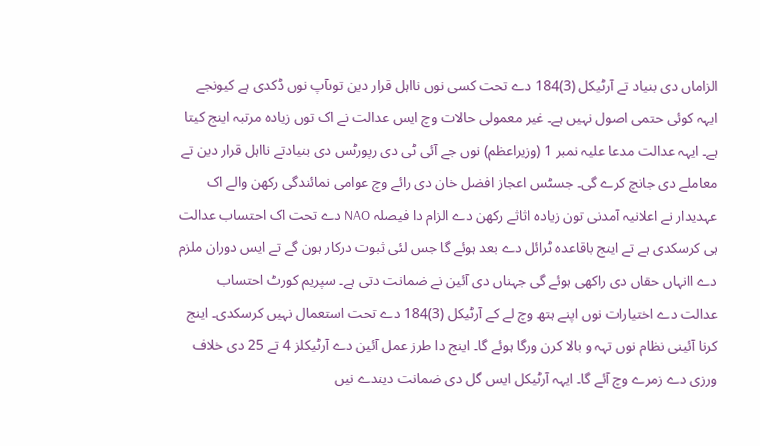الزاماں دی بنیاد تے آرٹیکل (3)184 دے تحت کسی نوں نااہل قرار دین توںآپ نوں ڈکدی ہے کیونجے ایہہ کوئی حتمی اصول نہیں ہے۔ غیر معمولی حالات وچ ایس عدالت نے اک توں زیادہ مرتبہ اینج کیتا ہے۔ ایہہ عدالت مدعا علیہ نمبر 1 (وزیراعظم) نوں جے آئی ٹی دی رپورٹس دی بنیادتے نااہل قرار دین تے معاملے دی جانچ کرے گی۔ جسٹس اعجاز افضل خان دی رائے وچ عوامی نمائندگی رکھن والے اک عہدیدار نے اعلانیہ آمدنی تون زیادہ اثاثے رکھن دے الزام دا فیصلہ NAO دے تحت اک احتساب عدالت ہی کرسکدی ہے تے اینج باقاعدہ ٹرائل دے بعد ہوئے گا جس لئی ثبوت درکار ہون گے تے ایس دوران ملزم دے اانہاں حقاں دی راکھی ہوئے گی جہناں دی آئین نے ضمانت دتی ہے۔ سپریم کورٹ احتساب عدالت دے اختیارات نوں اپنے ہتھ وچ لے کے آرٹیکل (3)184 دے تحت استعمال نہیں کرسکدی۔ اینج کرنا آئینی نظام نوں تہہ و بالا کرن ورگا ہوئے گا۔ اینج دا طرز عمل آئین دے آرٹیکلز 4 تے 25 دی خلاف ورزی دے زمرے وچ آئے گا۔ ایہہ آرٹیکل ایس گل دی ضمانت دیندے نیں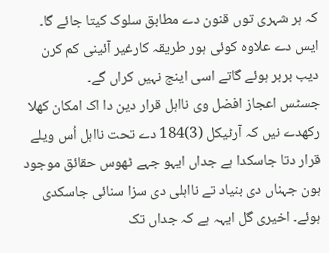کہ ہر شہری توں قنون دے مطابق سلوک کیتا جائے گا۔ ایس دے علاوہ کوئی ہور طریقہ کارغیر آئینی کم کرن دیب بربر ہوئے گاتے اسی اینج نہیں کراں گے۔
جسٹس اعجاز افضل وی نااہل قرار دین دا اک امکان کھلا رکھدے نیں کہ آرٹیکل (3)184 دے تحت نااہل اُس ویلے قرار دتا جاسکدا ہے جداں ایہو جہے ٹھوس حقائق موجود ہون جہناں دی بنیاد تے نااہلی دی سزا سنائی جاسکدی ہوئے۔ اخیری گل ایہہ ہے کہ جداں تک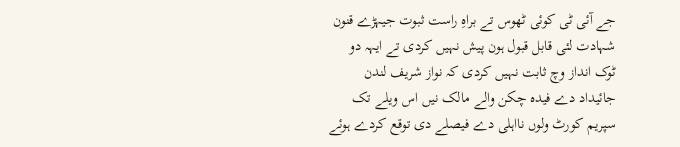جے آئی ٹی کوئی ٹھوس تے براہِ راست ثبوت جیہڑے قنون شہادت لئی قابل قبول ہون پیش نہیں کردی تے ایہہ دو ٹوک انداز وچ ثابت نہیں کردی کہ نواز شریف لندن جائیداد دے فیدہ چکن والے مالک نیں اس ویلے تک سپریم کورٹ ولوں نااہلی دے فیصلے دی توقع کردے ہوئے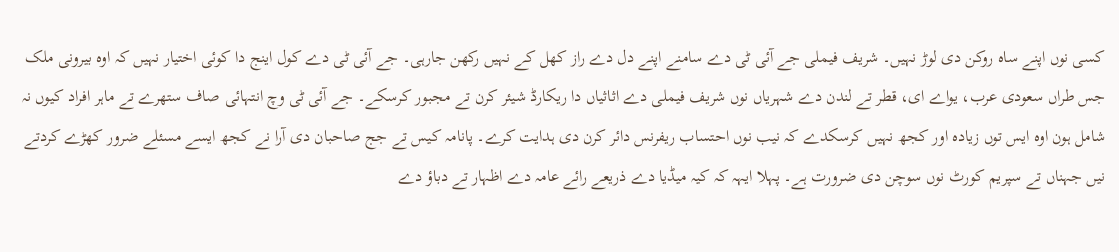کسی نوں اپنے ساہ روکن دی لوڑ نہیں۔ شریف فیملی جے آئی ٹی دے سامنے اپنے دل دے راز کھل کے نہیں رکھن جارہی۔ جے آئی ٹی دے کول اینج دا کوئی اختیار نہیں کہ اوہ بیرونی ملک جس طراں سعودی عرب، یواے ای، قطر تے لندن دے شہریاں نوں شریف فیملی دے اثاثیاں دا ریکارڈ شیئر کرن تے مجبور کرسکے۔ جے آئی ٹی وچ انتہائی صاف ستھرے تے ماہر افراد کیوں نہ شامل ہون اوہ ایس توں زیادہ اور کجھ نہیں کرسکدے کہ نیب نوں احتساب ریفرنس دائر کرن دی ہدایت کرے۔ پانامہ کیس تے جج صاحبان دی آرا نے کجھ ایسے مسئلے ضرور کھڑے کردتے نیں جہناں تے سپریم کورٹ نوں سوچن دی ضرورت ہے۔ پہلا ایہہ کہ کیہ میڈیا دے ذریعے رائے عامہ دے اظہار تے دباؤ دے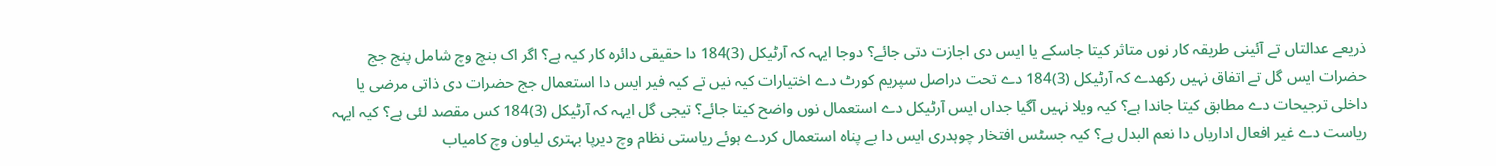ذریعے عدالتاں تے آئینی طریقہ کار نوں متاثر کیتا جاسکے یا ایس دی اجازت دتی جائے؟ دوجا ایہہ کہ آرٹیکل (3)184 دا حقیقی دائرہ کار کیہ ہے؟ اگر اک بنچ وچ شامل پنج جج حضرات ایس گل تے اتفاق نہیں رکھدے کہ آرٹیکل (3)184 دے تحت دراصل سپریم کورٹ دے اختیارات کیہ نیں تے کیہ فیر ایس دا استعمال جج حضرات دی ذاتی مرضی یا داخلی ترجیحات دے مطابق کیتا جاندا ہے؟ کیہ ویلا نہیں آگیا جداں ایس آرٹیکل دے استعمال نوں واضح کیتا جائے؟ تیجی گل ایہہ کہ آرٹیکل (3)184 کس مقصد لئی ہے؟ کیہ ایہہ ریاست دے غیر افعال اداریاں دا نعم البدل ہے؟ کیہ جسٹس افتخار چوہدری ایس دا بے پناہ استعمال کردے ہوئے ریاستی نظام وچ دیرپا بہتری لیاون وچ کامیاب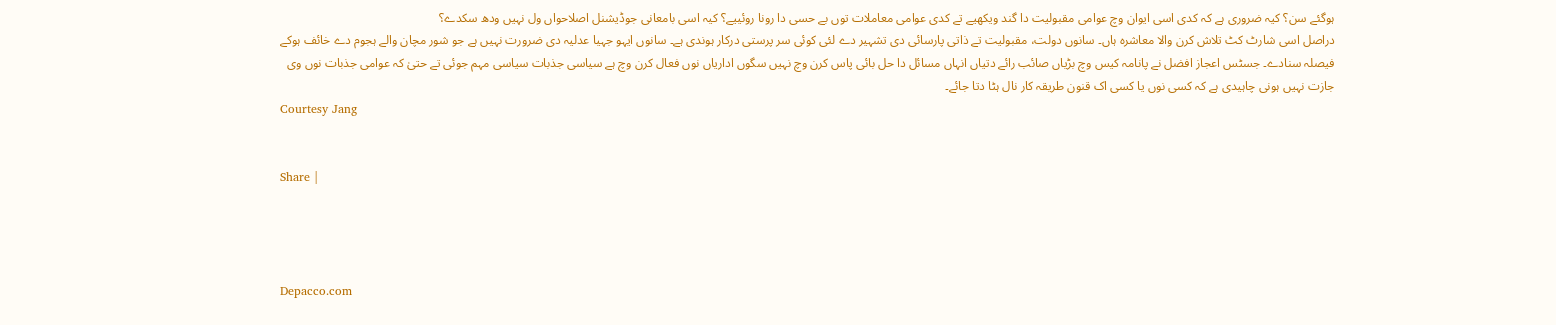ہوگئے سن؟ کیہ ضروری ہے کہ کدی اسی ایوان وچ عوامی مقبولیت دا گند ویکھیے تے کدی عوامی معاملات توں بے حسی دا رونا روئییے؟ کیہ اسی بامعانی جوڈیشنل اصلاحواں ول نہیں ودھ سکدے؟
دراصل اسی شارٹ کٹ تلاش کرن والا معاشرہ ہاں۔ سانوں دولت، مقبولیت تے ذاتی پارسائی دی تشہیر دے لئی کوئی سر پرستی درکار ہوندی ہے۔ سانوں ایہو جہیا عدلیہ دی ضرورت نہیں ہے جو شور مچان والے ہجوم دے خائف ہوکے فیصلہ سنادے۔ جسٹس اعجاز افضل نے پانامہ کیس وچ بڑیاں صائب رائے دتیاں انہاں مسائل دا حل بائی پاس کرن وچ نہیں سگوں اداریاں نوں فعال کرن وچ ہے سیاسی جذبات سیاسی مہم جوئی تے حتیٰ کہ عوامی جذبات نوں وی جازت نہیں ہونی چاہیدی ہے کہ کسی نوں یا کسی اک قنون طریقہ کار نال ہٹا دتا جائے۔
Courtesy Jang


Share |




Depacco.com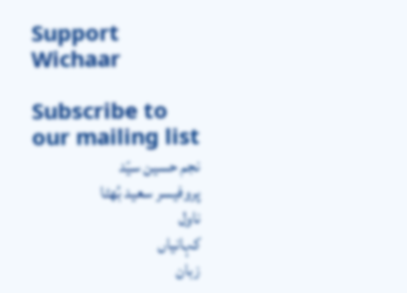Support Wichaar

Subscribe to our mailing list
نجم حسین سیّد
پروفیسر سعید بُھٹا
ناول
کہانیاں
زبان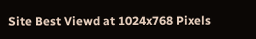Site Best Viewd at 1024x768 Pixels